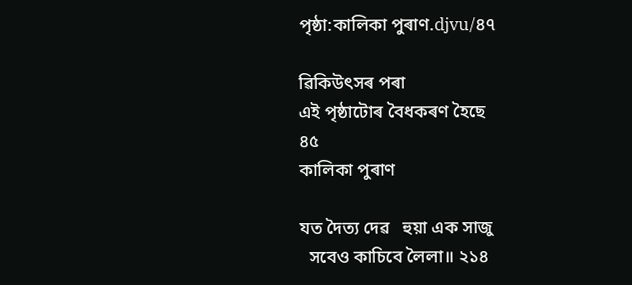পৃষ্ঠা:কালিকা পুৰাণ.djvu/৪৭

ৱিকিউৎসৰ পৰা
এই পৃষ্ঠাটোৰ বৈধকৰণ হৈছে
৪৫
কালিকা পুৰাণ

যত দৈত্য দেৱ   হুয়া এক সাজু
  সবেও কাচিবে লৈলা॥ ২১৪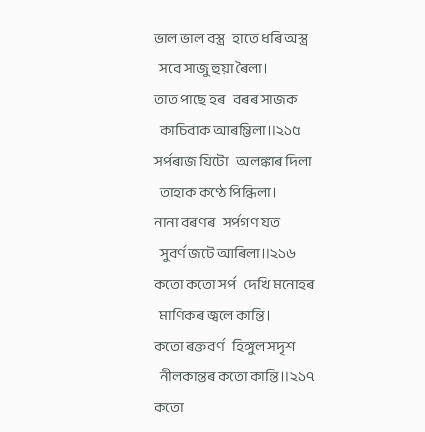ভাল ভাল বস্ত্ৰ   হাতে ধৰি অস্ত্ৰ
  সবে সাজু হুয়া ৰৈলা।
তাত পাছে হৰ   বৰৰ সাজক
  কাচিবাক আৰম্ভিলা॥২১৫
সৰ্পৰাজ যিটো   অলঙ্কাৰ দিলা
  তাহাক কণ্ঠে পিন্ধিলা।
নানা বৰণৰ   সৰ্পগণ যত
  সুবৰ্ণ জটে আৰিলা॥২১৬
কতো কতো সৰ্প   দেখি মনোহৰ
  মাণিকৰ জ্বলে কান্তি।
কতো ৰক্তবৰ্ণ   হিঙ্গুল সদৃশ
  নীলকান্তৰ কতো কান্তি॥২১৭
কতো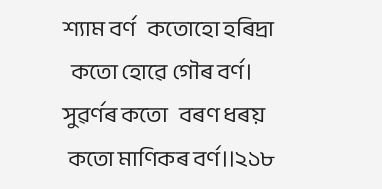শ্যাম বৰ্ণ   কতোহো হৰিদ্ৰা
  কতো হোৱে গৌৰ বৰ্ণ।
সুৱৰ্ণৰ কতো   বৰণ ধৰয়
 কতো মাণিকৰ বৰ্ণ॥২১৮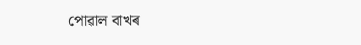পোৱাল বাখৰ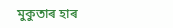মুকুতাৰ হাৰ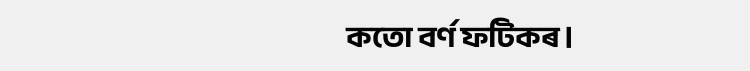কতো বৰ্ণ ফটিকৰ।